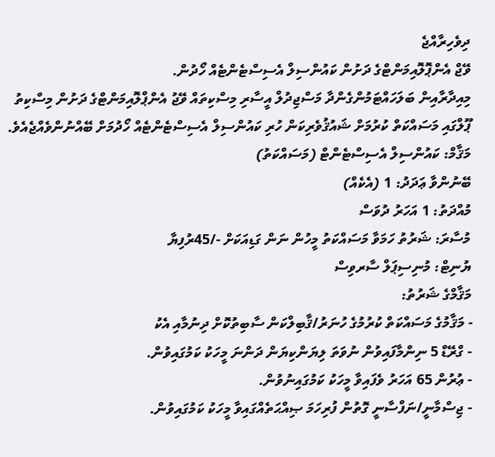ދިވެހިރާއްޖެ
ވޭޖް އެންޕޮލޮއިމަންޓްގެ ދަށުން ކައުންސިލް އެސިސްޓެންޓެއް ހޯދުން.
މިއިދާރާއިން ބަލަހައްޓަމުންގެންދާ މަސްޖިދުލް އީސާރި މިސްކިތައް ވޭޖު އެންޕްލޮއިމަންޓްގެ ދަށުން މިސްކިތު ޕޫލްގައި މަސައްކަތް ކުރުމަށް ޝައުޤުވެރިކަން ހުރި ކައުންސިލް އެސިސްޓެންޓެއް ހޯދުމަށް ބޭއްނުންވެއްޖެއެވެ.
މަޤާމް: ކައުންސިލް އެސިސްޓެންޓް (މަސައްކަތު)
ބޭނުންވާ ޢަދަދު: 1 (އެކެއް)
މުއްދަތު: 1 އަހަރު ދުވަސް
މުސާރަ: ޝަރުތު ހަމަވާ މަސައްކަތު މީހުން ނަން ގަޑިއަކަށް -/45ރުފިޔާ
ޔުނިޓް: މުނިސިޕަލް ސާރވިސް
މަޤާމްގެ ޝަރުތު:
- މަޤާމުގެ މަސައްކަތް ކުރުމުގެ ހުނަރު/ޤާބިލްކަން ސާބިތުކޮށް ދިނުމާއި އެކު
- ގްރޭޑް 5 ނިންމާފައިވުން ނުވަތަ ލިޔަންކިޔަން ދަންނަ މީހަކު ކަމުގައިވުން.
- ޢުރުން 65 އަހަރު ވެފައިވާ މީހަކު ކަމުގައިނުވުން.
- ޖިސްމާނީ/ނަފްސާނީ ގޮތުން ފުރިހަމަ ޞިއްޙަތެއްގައިވާ މީހަކު ކަމުގައިވުން.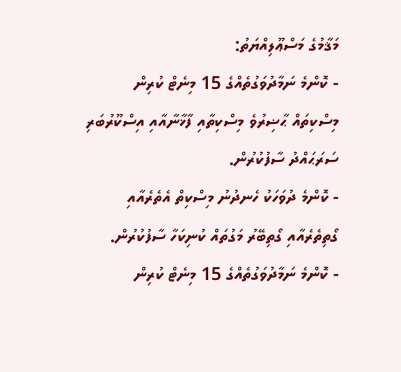މަޤާމުގެ މަސްޢޫލިއްޔަތު:
- ކޮންމެ ނަމާދުވަގުތެއްގެ 15 މިނެޓް ކުރިން މިސްކިތައް ޙާޟިރުވެ މިސްކިތާއި ފާޚާނާއާއި އިސްކޫރުބަރި ސަރަޙައްދު ސާފުކުރުން.
- ކޮންމެ ދުވަހަކު ހެނދުނު މިސްކިތް އެތެރެއާއި ގޯތިތެރެއާއި ގޯތިބޭރު މަގުތައް ކުނިކަހާ ސާފުކުރުން.
- ކޮންމެ ނަމާދުވަގުތެއްގެ 15 މިނެޓް ކުރިން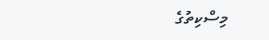މިސްކިތުގެ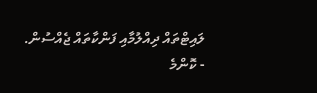ލައިޓްތައް ދިއްލުމާއި ފަންކާތައް ޖެއްސުން.
- ކޮންމެ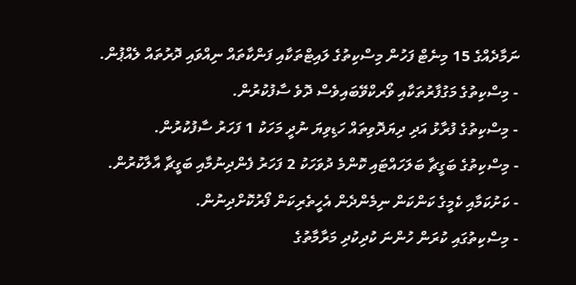ނަމާދެއްގެ 15 މިނެޓް ފަހުން މިސްކިތުގެ ލައިޓްތަކާއި ފަންކާތައް ނިއްވައި ދޮރުތައް ލެއްޕުން.
- މިސްކިތުގެ މަގުފާރުތަކާއި ވޯރކްވޭބައިވެސް ދޮވެ ސާފުކުރުން.
- މިސްކިތުގެ ފުރާޅު އަދި ދިޔަދޮވިތައް ހަޑިވިޔަ ނުދީ މަހަކު 1 ފަހަރު ސާފުކުރުން.
- މިސްކިތުގެ ބަގީޗާ ބަލަހައްޓައި ކޮންމެ ދުވަހަކު 2 ފަހަރު ފެންދިނުމާއި ބަގީޗާ އާލާކުރުން.
- ކަށުކަމާއި ކެމީގެ ކަންކަން ނިމެންދެން އެހީތެރިކަން ފޯރުކޮށްދިނުން.
- މިސްކިތުގައި ކުރަން ހުންނަ ކުދިކުދި މަރާމާތުގެ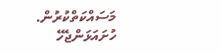މަސައްކަތްކުރުން.
ހުށައަޅަންޖެހޭ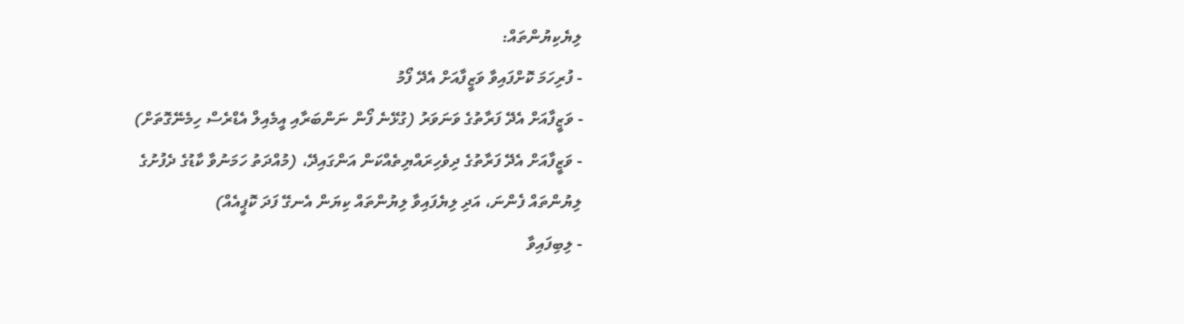ލިޔެކިޔުންތައް:
- ފުރިހަމަ ކޮށްފައިވާ ވަޒީފާއަށް އެދޭ ފޯމު
- ވަޒީފާއަށް އެދޭ ފަރާތުގެ ވަނަވަރު (ގުޅޭނެ ފޯން ނަންބަރާއި އީމެއިލް އެޑްރެސް ހިމެނޭގޮތަށް)
- ވަޒީފާއަށް އެދޭ ފަރާތުގެ ދިވެހިރައްޔިތެއްކަން އަންގައިދޭ، (މުއްދަތު ހަމަނުވާ ކާޑުގެ ދެފުށުގެ ލިޔުންތައް ފެންނަ، އަދި ލިޔެފައިވާ ލިޔުންތައް ކިޔަން އެނގޭ ފަދަ ކޮޕީއެއް)
- ލިބިފައިވާ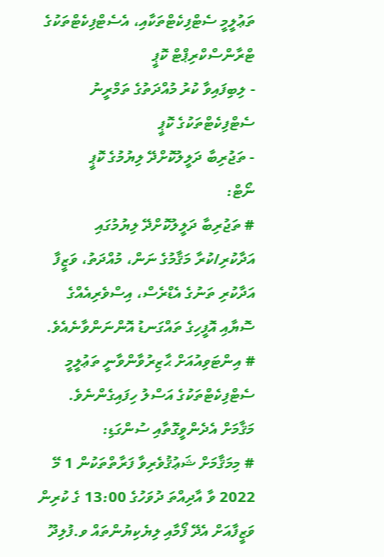ތަޢުލީމީ ސެޓްފިކެޓްތަކާއި، އެސެޓްފިކެޓްތަކުގެ ޓްރާންސްކްރިޕްޓް ކޮޕީ
- ލިބިފައިވާ ކުރު މުއްދަތުގެ ތަމްރީނު ސެޓްފިކެޓްތަކުގެ ކޮޕީ
- ތަޖުރިބާ ދަލީލުކޮށްދޭ ލިޔުމުގެ ކޮޕީ
ނޯޓް:
# ތަޖުރިބާ ދަލީލުކޮށްދޭ ލިޔުމުގައި އަދާކުރި/ކުރާ މަޤާމުގެ ނަން، މުއްދަތު، ވަޒީފާ އަދާކުރި ތަނުގެ އެޑްރެސް، އިސްވެރިއެއްގެ ސޮޔާއި އޮފީހިގެ ތައްގަނޑު އޮންނަންވާނެއެވެ.
# އިންޓަވިއުއަށް ޙާޒިރުވާންވާނީ ތަޢުލީމީ ސެޓްފިކެޓްތަކުގެ އަސްލު ހިފައިގެންނެވެ.
މަޤާމަށް އެދެންވީގޮތާއި ސުންގަޑި:
# މިމަޤާމަށް ޝަޢުޤުވެރިވާ ފަރާތްތަކުން 1 މޭ 2022 ވާ އާދިއްތަ ދުވަހުގެ 13:00 ގެ ކުރިން ވަޒީފާއަށް އެދޭ ފޯމާއި ލިޔެކިޔުންތައް ވ.ފުލިދޫ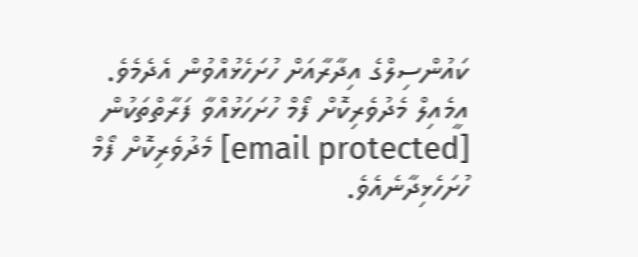ކައުންސިލްގެ އިދާރާއަށް ހުށަހެޅުއްވުން އެދެމެވެ. އީމެއިލް މެދުވެރިކޮށް ފޯމް ހުށަހަޅުއްވާ ފަރާތްތަކުން [email protected] މެދުވެރިކޮށް ފޯމް ހުށަހެޅިދާނެއެވެ.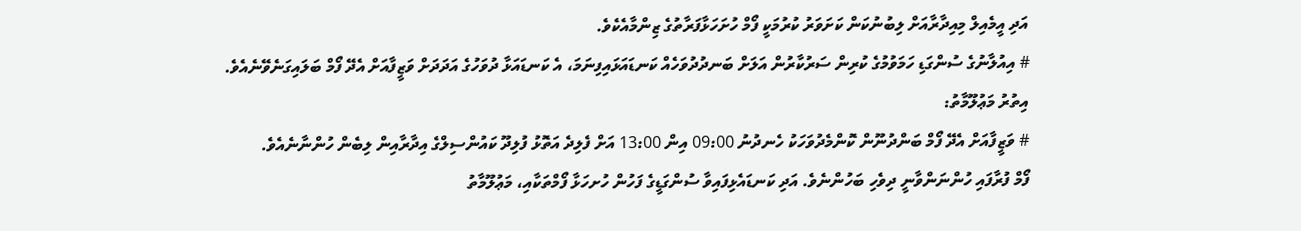އަދި އީމެއިލް މިއިދާރާއަށް ލިބުނުކަން ކަށަވަރު ކުރުމަކީ ފޯމް ހުށަހަޅާފަރާތުގެ ޒިންމާއެކެވެ.
# އިއުލާނުގެ ސުންގަޑި ހަމަވުމުގެ ކުރިން ސަރުކާރުން އަލަށް ބަނދުދުވަހެއް ކަނޑައަޅައިފިނަމަ، އެ ކަނޑައަޅާ ދުވަހުގެ އަދަދަށް ވަޒީފާއަށް އެދޭ ފޯމް ބަލައިގަނެވޭނެއެވެ.
އިތުރު މަޢުލޫމާތު:
# ވަޒީފާއަށް އެދޭ ފޯމް ބަންދުނޫން ކޮންމެދުވަހަކު ހެނދުނު 09:00 އިން 13:00 އަށް ފެލިދެ އަތޮޅު ފުލިދޫ ކައުންސިލްގެ އިދާރާއިން ލިބެން ހުންނާނެއެވެ.
ފޯމް ފުރާފައި ހުންނަންވާނީ ދިވެހި ބަހުންނެވެ. އަދި ކަނޑައެޅިފައިވާ ސުންގަޑީގެ ފަހުން ހުށހަޅާ ފޯމްތަކާއި، މަޢުލޫމާތު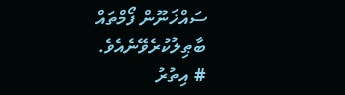ސައްޚަނޫން ފޯމްތައް ބާޠިލުކުރެވޭނެއެވެ.
# އިތުރު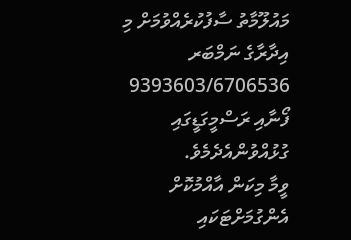މައުލޫމާތު ސާފުކުރެއްވުމަށް މި އިދާރާގެ ނަމްބަރ 9393603/6706536 ފޯނާއި ރަސްމީގަޑީގައި ގުޅުއްވުންއެދެމެވެ.
ވީމާ މިކަން އާއްމުކޮށް އެންގުމަށްޓަކައި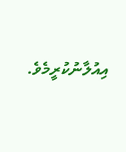އިއުލާނުކުރީމެވެ.